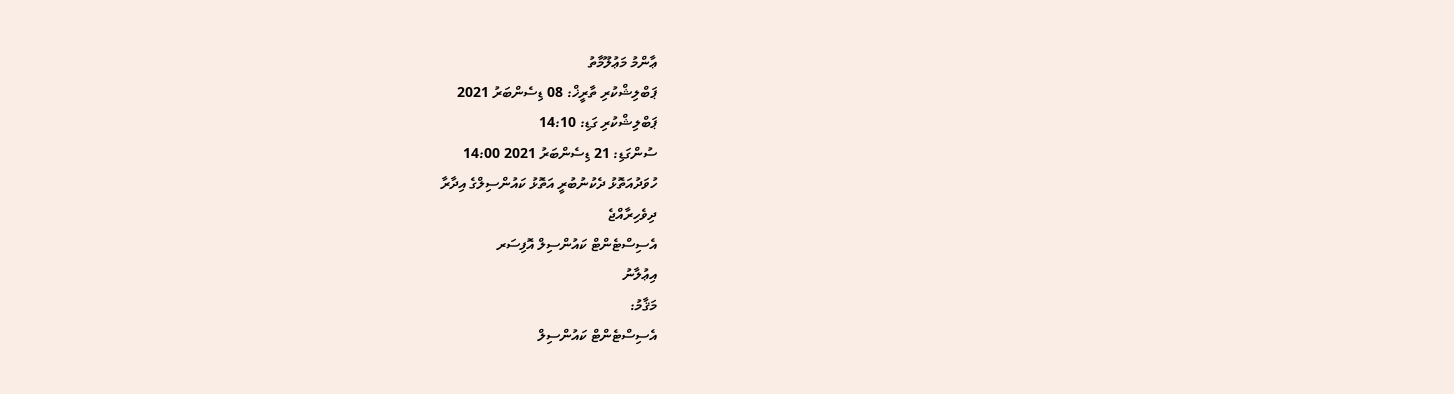ޢާންމު މަޢުލޫމާތު
ޕަބްލިޝްކުރި ތާރީޚް: 08 ޑިސެންބަރު 2021
ޕަބްލިޝްކުރި ގަޑި: 14:10
ސުންގަޑި: 21 ޑިސެންބަރު 2021 14:00
ހުވަދުއަތޮޅު ދެކުނުބުރީ އަތޮޅު ކައުންސިލްގެ އިދާރާ
ދިވެހިރާއްޖެ
އެސިސްޓެންޓް ކައުންސިލް އޮފިސަރ
އިޢުލާނު
މަޤާމު:
އެސިސްޓެންޓް ކައުންސިލް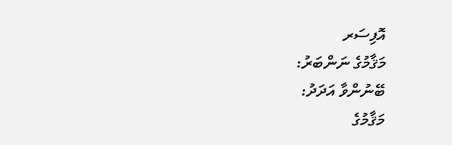އޮފިސަރ
މަޤާމުގެ ނަންބަރު:
ބޭނުންވާ އަދަދު:
މަޤާމުގެ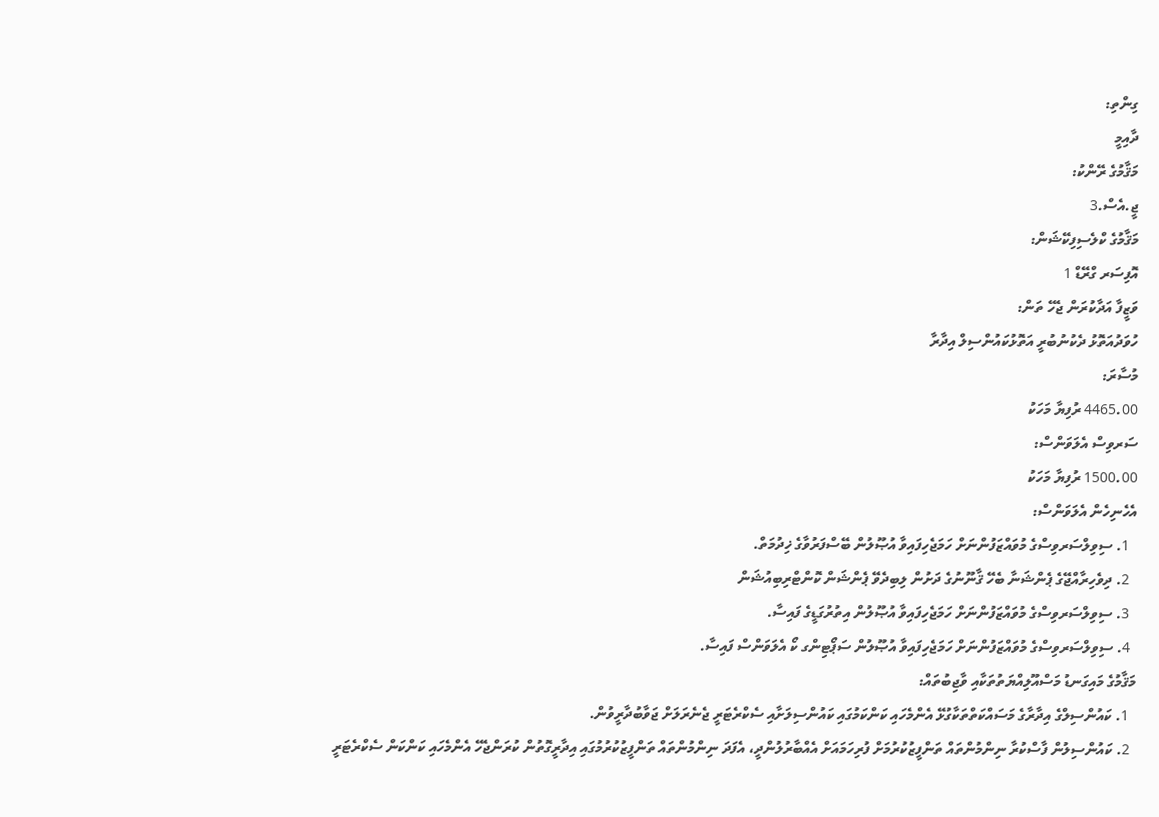ގިންތި:
ދާއިމީ
މަޤާމުގެ ރޭންކު:
ޖީ.އެސް.3
މަޤާމުގެ ކްލެސިފިކޭޝަން:
އޮފިސަރ ގްރޭޑް 1
ވަޒީފާ އަދާކުރަން ޖެހޭ ތަން:
ހުވަދުއަތޮޅު ދެކުނުބުރީ އަތޮޅުކައުންސިލް އިދާރާ
މުސާރަ:
4465.00 ރުފިޔާ މަހަކު
ސަރވިސް އެލަވަންސް:
1500.00 ރުފިޔާ މަހަކު
އެހެނިހެން އެލަވަންސް:
  1. ސިވިލްސަރވިސްގެ މުވައްޒަފުންނަށް ހަމަޖެހިފައިވާ އުޞޫލުން ބޭސްފަރުވާގެ ޚިދުމަތް.
  2. ދިވެހިރާއްޖޭގެ ޕެންޝަނާ ބެހޭ ޤާނޫނުގެ ދަށުން ލިބިދެވޭ ޕެންޝަން ކޮންޓްރިބިއުޝަން
  3. ސިވިލްސަރވިސްގެ މުވައްޒަފުންނަށް ހަމަޖެހިފައިވާ އުޞޫލުން އިތުރުގަޑީގެ ފައިސާ.
  4. ސިވިލްސަރވިސްގެ މުވައްޒަފުންނަށް ހަމަޖެހިފައިވާ އުޞޫލުން ސަޕޯޓިންގ ކޯ އެލަވަންސް ފައިސާ.
މަޤާމުގެ މައިގަނޑު މަސްއޫލިއްޔަތުތަކާއި ވާޖިބުތައް:
  1. ކައުންސިލްގެ އިދާރާގެ މަސައްކަތްތަކާގުޅޭ އެންމެހައި ކަންކަމުގައި ކައުންސިލަށާއި ސެކްރެޓަރީ ޖެނެރަލަށް ޖަވާބުދާރީވުން.
  2. ކައުންސިލުން ފާސްކުރާ ނިންމުންތައް ތަންފީޒުކުރުމަށް ފުރިހަމައަށް އެއްބާރުލުންދީ، އެފަދަ ނިންމުންތައް ތަންފީޒުކުރުމުގައި އިދާރީގޮތުން ކުރަންޖެހޭ އެންމެހައި ކަންކަން ސެކްރެޓަރީ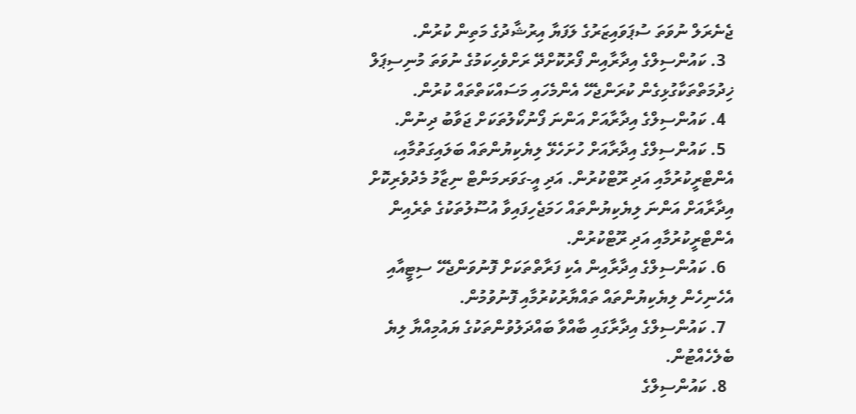ޖެނެރަލް ނުވަތަ ސުޕަވައިޒަރުގެ ލަފަޔާ އިރުޝާދުގެ މަތިން ކުރުން.
  3. ކައުންސިލްގެ އިދާރާއިން ފޯރުކޮށްދޭ ރަށްވެހިކަމުގެ ނުވަތަ މުނިސިޕަލް ޚިދުމަތްތަކާގުޅިގެން ކުރަންޖެހޭ އެންމެހައި މަސައްކަތްތައް ކުރުން.
  4. ކައުންސިލްގެ އިދާރާއަށް އަންނަ ފޯނުކޯލުތަކަށް ޖަވާބު ދިނުން.
  5. ކައުންސިލްގެ އިދާރާއަށް ހުށަހެޅޭ ލިޔެކިޔުންތައް ބަލައިގަތުމާއި، އެންޓްރީކުރުމާއި އަދި ރޫޓްކުރުން. އަދި އީ-ގަވަރމަންޓް ނިޒާމު މެދުވެރިކޮށް އިދާރާއަށް އަންނަ ލިޔެކިޔުންތައް ހަމަޖެހިފައިވާ އުސޫލުތަކުގެ ތެރެއިން އެންޓްރީކުރުމާއި އަދި ރޫޓްކުރުން.
  6. ކައުންސިލްގެ އިދާރާއިން އެކި ފަރާތްތަކަށް ފޮނުވަންޖެހޭ ސިޓީއާއި އެހެނިހެން ލިޔެކިޔުންތައް ތައްޔާރުކުރުމާއި ފޮނުވުމުން.
  7. ކައުންސިލްގެ އިދާރާގައި ބާއްވާ ބައްދަލުވުންތަކުގެ ޔައުމިއްޔާ ލިޔެ ބެލެހެއްޓުން.
  8. ކައުންސިލްގެ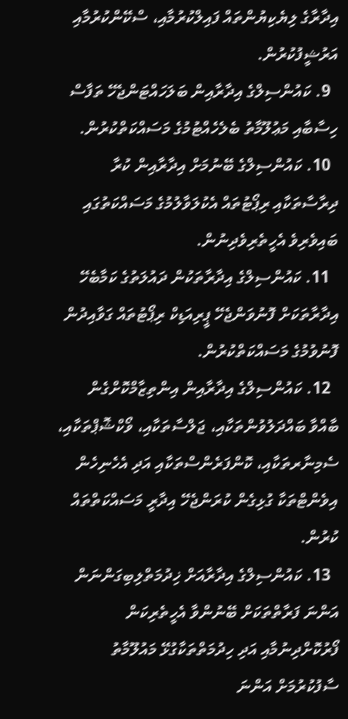އިދާރާގެ ލިޔެކިޔުންތައް ފައިލްކުރުމާއި، ސްކޭންކުރުމާއި އަރުޝީފުކުރުން.
  9. ކައުންސިލްގެ އިދާރާއިން ބަލަހައްޓަންޖެހޭ ތަފާސް ހިސާބާއި މަޢުލޫމާތު ބެލެހެއްޓުމުގެ މަސައްކަތްކުރުން.
  10. ކައުންސިލްގެ ބޭނުމަށް އިދާރާއިން ކުރާ ދިރާސާތަކާއި ރިޕޯޓުތައް އެކުލަވާލުމުގެ މަސައްކަތުގައި ބައިވެރިވެ އެހީތެރިވެދިނުން.
  11. ކައުންސިލްގެ އިދާރާތަކުން ދައުލަތުގެ ކަމާބެހޭ އިދާރާތަކަށް ފޮނުވަންޖެހޭ ޕީރިއަޑިކް ރިޕޯޓުތައް ގަވާއިދުން ފޮނުވުމުގެ މަސައްކަތްކުރުން.
  12. ކައުންސިލްގެ އިދާރާއިން އިންތިޒާމްކޮށްގެން ބާއްވާ ބައްދަލުވުންތަކާއި، ޖަލްސާތަކާއި، ވޯކްޝޮޕްތަކާއި، ސެމިނާރތަކާއި، ކޮންފަރެންސްތަކާއި އަދި އެހެނިހެން އިވެންޓްތަކާ ގުޅިގެން ކުރަންޖެހޭ އިދާރީ މަސައްކަތްތައް ކުރުން.
  13. ކައުންސިލްގެ އިދާރާއަށް ޚިދުމަތްލިބިގަންނަން އަންނަ ފަރާތްތަކަށް ބޭނުންވާ އެހީތެރިކަން ފޯރުކޮށްދިނުމާއި އަދި ހިދުމަތްތަކާގުޅޭ މައުލޫމާތު ސާފުކުރުމަށް އަންނަ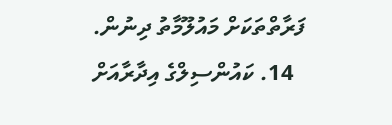ފަރާތްތަކަށް މައުލޫމާތު ދިނުން.
  14. ކައުންސިލްގެ އިދާރާއަށް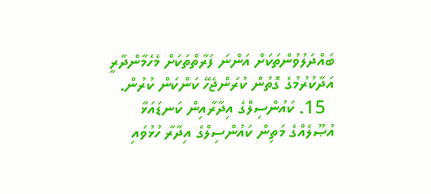ބައްދަލުވުންތަކަށް އަންނަ ފަރާތްތަކަށް މެހެމާންދާރީ އަދާކުރުމުގެ ގޮތުން ކުރަންޖެހޭ ކަންކަން ކުރުން.
  15. ކައުންސިލްގެ އިދާރާއިން ކަނޑައަޅާ އުޞޫލެއްގެ މަތިން ކައުންސިލްގެ އިދާރާ ހުޅުވައި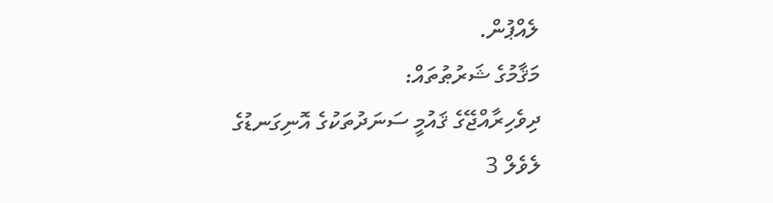ލެއްޕުން.
މަޤާމުގެ ޝަރުޠުތައް:
ދިވެހިރާއްޖޭގެ ޤައުމީ ސަނަދުތަކުގެ އޮނިގަނޑުގެ ލެވެލް 3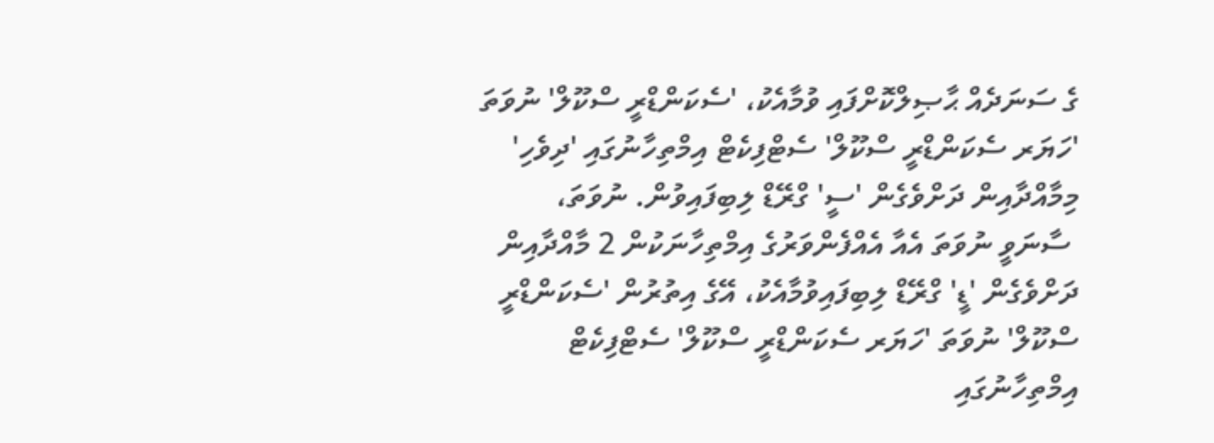ގެ ސަނަދެއް ޙާޞިލްކޮށްފައި ވުމާއެކު، 'ސެކަންޑްރީ ސްކޫލް' ނުވަތަ 'ހަޔަރ ސެކަންޑްރީ ސްކޫލް' ސެޓްފިކެޓް އިމްތިހާނުގައި 'ދިވެހި' މިމާއްދާއިން ދަށްވެގެން 'ސީ' ގްރޭޑް ލިބިފައިވުން. ނުވަތަ،
 ސާނަވީ ނުވަތަ އެއާ އެއްފެންވަރުގެ އިމްތިހާނަކުން 2 މާއްދާއިން ދަށްވެގެން 'ޑީ' ގްރޭޑް ލިބިފައިވުމާއެކު، އޭގެ އިތުރުން 'ސެކަންޑްރީ ސްކޫލް' ނުވަތަ 'ހަޔަރ ސެކަންޑްރީ ސްކޫލް' ސެޓްފިކެޓް އިމްތިހާނުގައި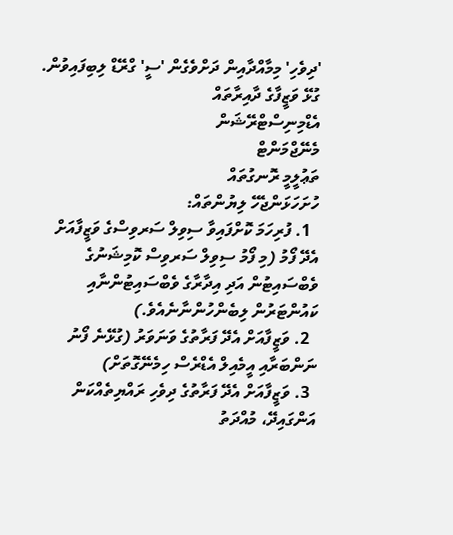'ދިވެހި' މިމާއްދާއިން ދަށްވެގެން 'ސީ' ގްރޭޑް ލިބިފައިވުން.
ގުޅޭ ވަޒީފާގެ ދާއިރާތައް
އެޑްމިނިސްޓްރޭޝަން
މެނޭޖްމަންޓް
ތަޢުލީމީ ރޮނގުތައް
ހުށަހަޅަންޖެހޭ ލިޔުންތައް:
  1. ފުރިހަމަ ކޮށްފައިވާ ސިވިލް ސަރވިސްގެ ވަޒީފާއަށް އެދޭ ފޯމު (މި ފޯމު ސިވިލް ސަރވިސް ކޮމިޝަނުގެ ވެބްސައިޓުން އަދި އިދާރާގެ ވެބްސައިޓުންނާއި ކައުންޓަރުން ލިބެންހުންނާނެއެވެ.)
  2. ވަޒީފާއަށް އެދޭ ފަރާތުގެ ވަނަވަރު (ގުޅޭނެ ފޯނު ނަންބަރާއި އީމެއިލް އެޑްރެސް ހިމެނޭގޮތަށް)
  3. ވަޒީފާއަށް އެދޭ ފަރާތުގެ ދިވެހި ރައްޔިތެއްކަން އަންގައިދޭ، މުއްދަތު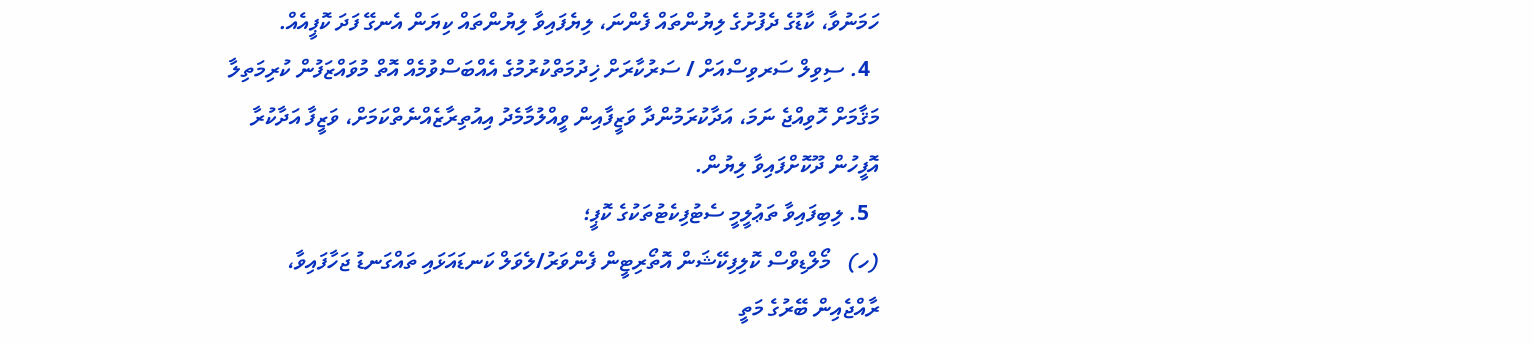ހަމަނުވާ، ކާޑުގެ ދެފުށުގެ ލިޔުންތައް ފެންނަ، ލިޔެފައިވާ ލިޔުންތައް ކިޔަން އެނގޭ ފަދަ ކޮޕީއެއް.
  4. ސިވިލް ސަރވިސްއަށް / ސަރުކާރަށް ޚިދުމަތްކުރުމުގެ އެއްބަސްވުމެއް އޮތް މުވައްޒަފުން ކުރިމަތިލާ މަޤާމަށް ހޮވިއްޖެ ނަމަ، އަދާކުރަމުންދާ ވަޒީފާއިން ވީއްލުމާމެދު އިއުތިރާޒެއްނެތްކަމަށް، ވަޒީފާ އަދާކުރާ އޮފީހުން ދޫކޮށްފައިވާ ލިޔުން.
  5. ލިބިފައިވާ ތަޢުލީމީ ސެޓުފިކެޓުތަކުގެ ކޮޕީ؛
(ހ)   މޯލްޑިވްސް ކޮލިފިކޭޝަން އޮތޯރިޓީން ފެންވަރު/ލެވަލް ކަނޑައަޅައި ތައްގަނޑު ޖަހާފައިވާ، ރާއްޖެއިން ބޭރުގެ މަތީ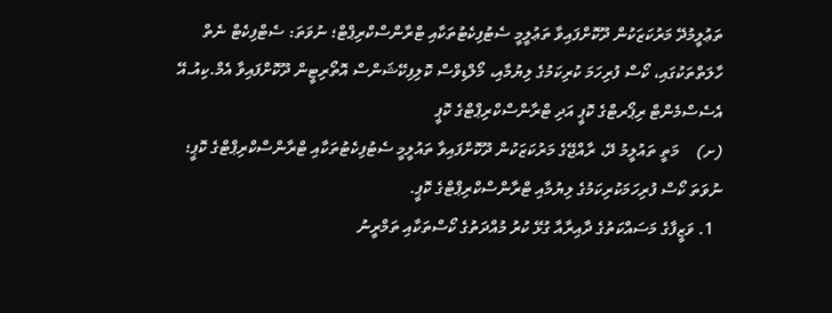ތަޢުލީމުދޭ މަރުކަޒަކުން ދޫކޮށްފައިވާ ތަޢުލީމީ ސެޓުފިކެޓުތަކާއި ޓްރާންސްކްރިޕްޓް؛ ނުވަތަ: ސެޓްފިކެޓް ނެތް ހާލަތްތަކުގައި، ކޯސް ފުރިހަމަ ކުރިކަމުގެ ލިޔުމާއި، މޯލްޑިވްސް ކޮލިފިކޭޝަންސް އޮތޯރިޓީން ދޫކޮށްފައިވާ އެމް.ކިއު.އޭ އެސެސްމެންޓް ރިޕޯރޓްގެ ކޮޕީ އަދި ޓްރާންސްކްރިޕްޓްގެ ކޮޕީ
(ށ)    މަތީ ތައުލީމު ދޭ، ރާއްޖޭގެ މަރުކަޒަކުން ދޫކޮށްފައިވާ ތައުލީމީ ސެޓުފިކެޓުތަކާއި ޓްރާންސްކްރިޕްޓްގެ ކޮޕީ؛ ނުވަތަ ކޯސް ފުރިހަމަކުރިކަމުގެ ލިޔުމާއި ޓްރާންސްކްރިޕްޓްގެ ކޮޕީ.
  1. ވަޒީފާގެ މަސައްކަތުގެ ދާއިރާއާ ގުޅޭ ކުރު މުއްދަތުގެ ކޯސްތަކާއި ތަމްރީނު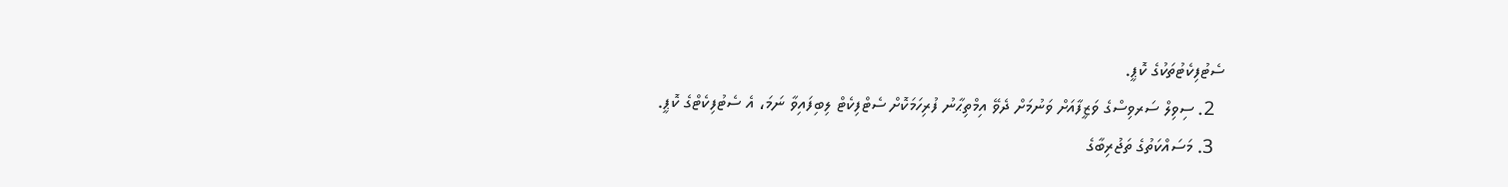ސެޓުފިކެޓުތަކުގެ ކޮޕީ.
  2. ސިވިލް ސަރވިސްގެ ވަޒީފާއަށް ވަނުމަށް ދެވޭ އިމްތިޙާނު ފުރިހަމަކޮށް ސެޓްފިކެޓް ލިބިފައިވާ ނަމަ، އެ ސެޓުފިކެޓްގެ ކޮޕީ.
  3. މަސައްކަތުގެ ތަޖުރިބާގެ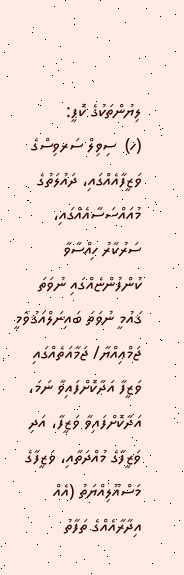ލިޔުންތަކުގެ ކޮޕީ:
(ހ)  ސިވިލް ސަރވިސްގެ ވަޒީފާއެއްގައި، ދައުލަތުގެ މުއައްސަސާއެއްގައި، ސަރުކާރު ހިއްސާވާ ކުންފުންޏެއްގައި ނުވަތަ ޤައުމީ ނުވަތަ ބައިނަލްއަޤުވާމީ ޖަމްޢިއްޔާ/ ޖަމާއަތެއްގައި ވަޒީފާ އަދާކޮށްފައިވާ ނަމަ، އަދާކޮށްފައިވާ ވަޒީފާ، އަދި ވަޒީފާގެ މުއްދަތާއި، ވަޒީފާގެ މަސްއޫލިއްޔަތު (އެއް އިދާރާއެއްގެ ތަފާތު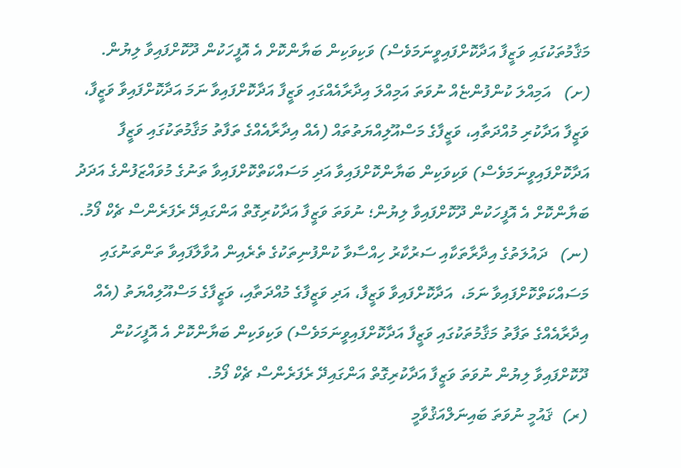މަޤާމުތަކުގައި ވަޒީފާ އަދާކޮށްފައިވީނަމަވެސް) ވަކިވަކިން ބަޔާންކޮށް އެ އޮފީހަކުން ދޫކޮށްފައިވާ ލިޔުން.
(ށ)   އަމިއްލަ ކުންފުންޏެއް ނުވަތަ އަމިއްލަ އިދާރާއެއްގައި ވަޒީފާ އަދާކޮށްފައިވާ ނަމަ އަދާކޮށްފައިވާ ވަޒީފާ، ވަޒީފާ އަދާކުރި މުއްދަތާއި، ވަޒީފާގެ މަސްއޫލިއްޔަތުތައް (އެއް އިދާރާއެއްގެ ތަފާތު މަޤާމުތަކުގައި ވަޒީފާ އަދާކޮށްފައިވީނަމަވެސް) ވަކިވަކިން ބަޔާންކޮށްފައިވާ އަދި މަސައްކަތްކޮށްފައިވާ ތަނުގެ މުވައްޒަފުންގެ އަދަދު ބަޔާންކޮށް އެ އޮފީހަކުން ދޫކޮށްފައިވާ ލިޔުން؛ ނުވަތަ ވަޒީފާ އަދާކުރިގޮތް އަންގައިދޭ ރެފަރެންސް ޗެކް ފޯމު.
(ނ)   ދައުލަތުގެ އިދާރާތަކާއި ސަރުކާރު ހިއްސާވާ ކުންފުނިތަކުގެ ތެރެއިން އުވާލާފައިވާ ތަންތަނުގައި މަސައްކަތްކޮށްފައިވާ ނަމަ،  އަދާކޮށްފައިވާ ވަޒީފާ، އަދި ވަޒީފާގެ މުއްދަތާއި، ވަޒީފާގެ މަސްއޫލިއްޔަތު (އެއް އިދާރާއެއްގެ ތަފާތު މަޤާމުތަކުގައި ވަޒީފާ އަދާކޮށްފައިވީނަމަވެސް) ވަކިވަކިން ބަޔާންކޮށް އެ އޮފީހަކުން ދޫކޮށްފައިވާ ލިޔުން ނުވަތަ ވަޒީފާ އަދާކުރިގޮތް އަންގައިދޭ ރެފަރެންސް ޗެކް ފޯމު.
(ރ)  ޤައުމީ ނުވަތަ ބައިނަލްއަޤުވާމީ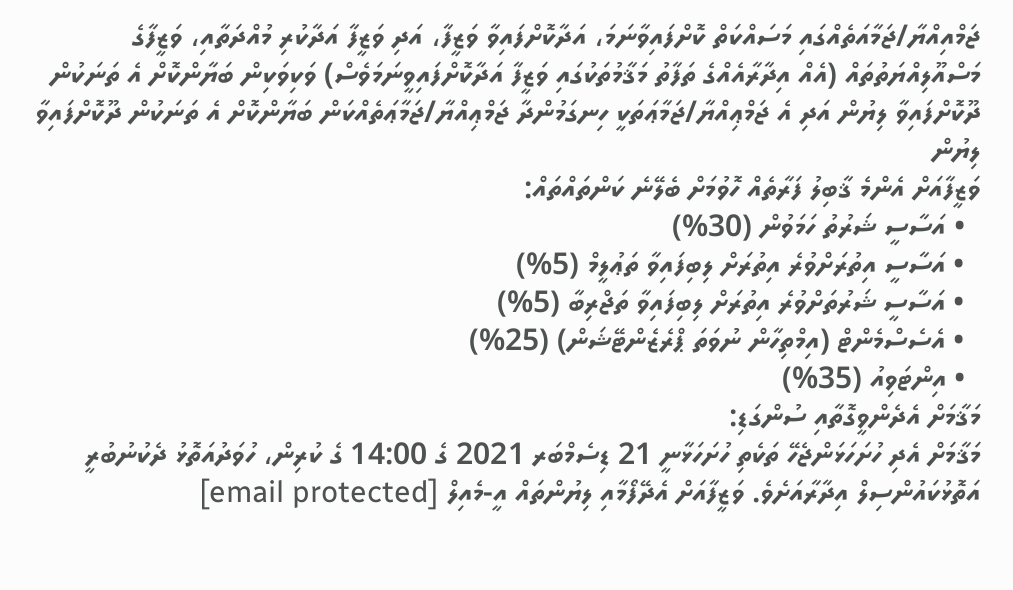ޖަމްއިއްޔާ/ޖަމާއަތެއްގައި މަސައްކަތް ކޮށްފައިވާނަމަ، އަދާކޮށްފައިވާ ވަޒީފާ، އަދި ވަޒީފާ އަދާކުރި މުއްދަތާއި، ވަޒީފާގެ މަސްއޫލިއްޔަތުތައް (އެއް އިދާރާއެއްގެ ތަފާތު މަޤާމުތަކުގައި ވަޒީފާ އަދާކޮށްފައިވީނަމަވެސް) ވަކިވަކިން ބަޔާންކޮށް އެ ތަނަކުން ދޫކޮށްފައިވާ ލިޔުން އަދި އެ ޖަމްޢިއްޔާ/ޖަމާޢަތަކީ ހިނގަމުންދާ ޖަމްޢިއްޔާ/ޖަމާޢަތެއްކަން ބަޔާންކޮށް އެ ތަނަކުން ދޫކޮށްފައިވާ ލިޔުން
ވަޒީފާއަށް އެންމެ ޤާބިލު ފަރާތެއް ހޮވުމަށް ބެލޭނެ ކަންތައްތައް:
  • އަސާސީ ޝަރުތު ހަމަވުން (30%)
  • އަސާސީ އިތުރަށްވުރެ އިތުރަށް ލިބިފައިވާ ތަޢުލީމް (5%)
  • އަސާސީ ޝަރުތަށްވުރެ އިތުރަށް ލިބިފައިވާ ތަޖްރިބާ (5%)
  • އެސެސްމެންޓް (އިމްތިހާން ނުވަތަ ޕްރެޒެންޓޭޝަން) (25%)
  • އިންޓަވިއު (35%)
މަޤާމަށް އެދެންވީގޮތާއި ސުންގަޑި:
މަޤާމަށް އެދި ހުށަހަޅަންޖެހޭ ތަކެތި ހުށަހަޅާނީ 21 ޑިސެމްބަރ 2021 ގެ 14:00 ގެ ކުރިން، ހުވަދުއަތޮޅު ދެކުނުބުރީ އަތޮޅުކައުންސިލް އިދާރާއަށެވެ. ވަޒީފާއަށް އެދޭފޯމާއި ލިޔުންތައް އީ-މެއިލް [email protected]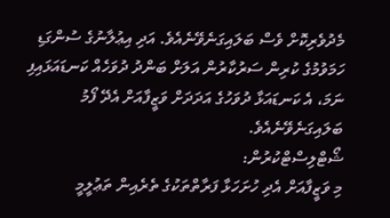މެދުވެރިކޮށް ވެސް ބަލައިގަނެވޭނެއެވެ. އަދި އިޢުލާނުގެ ސުންގަޑި ހަމަވުމުގެ ކުރިން ސަރުކާރުން އަލަށް ބަންދު ދުވަހެއް ކަނޑައަޅައިފި ނަމަ، އެ ކަނޑައަޅާ ދުވަހުގެ އަދަދަށް ވަޒީފާއަށް އެދޭ ފޯމު ބަލައިގަނެވޭނެއެވެ.
ޝޯޓްލިސްޓްކުރުން:
މި ވަޒީފާއަށް އެދި ހުށަހަޅާ ފަރާތްތަކުގެ ތެރެއިން ތަޢުލީމީ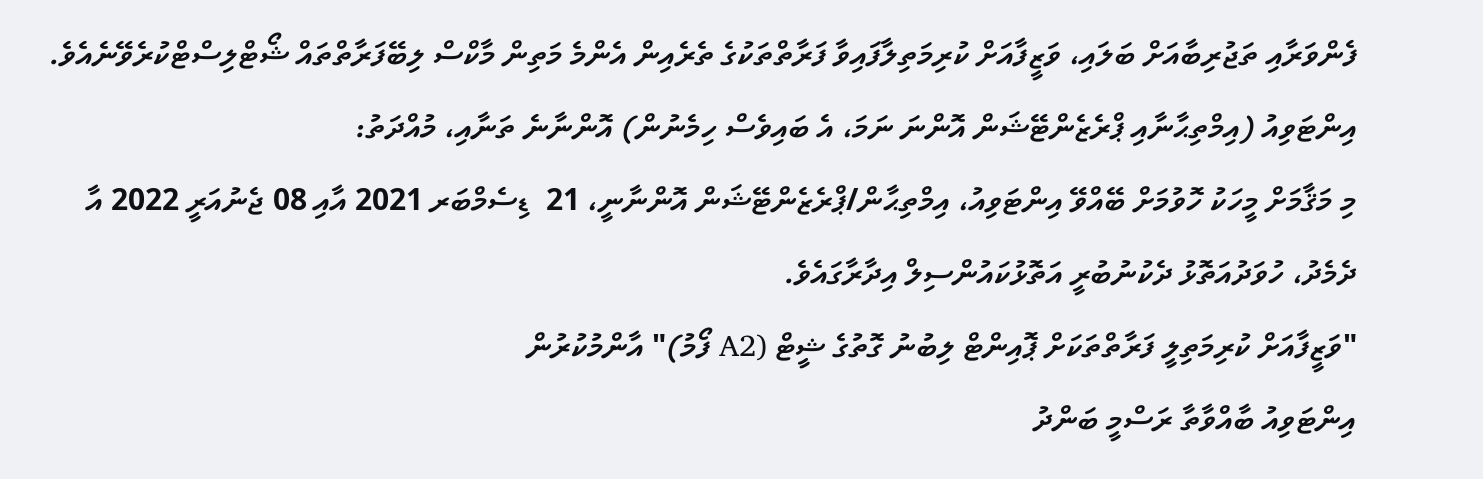ފެންވަރާއި ތަޖުރިބާއަށް ބަލައި، ވަޒީފާއަށް ކުރިމަތިލާފައިވާ ފަރާތްތަކުގެ ތެރެއިން އެންމެ މަތިން މާކްސް ލިބޭފަރާތްތައް ޝޯޓްލިސްޓްކުރެވޭނެއެވެ.
އިންޓަވިއު (އިމްތިޙާނާއި ޕްރެޒެންޓޭޝަން އޮންނަ ނަމަ، އެ ބައިވެސް ހިމެނުން) އޮންނާނެ ތަނާއި، މުއްދަތު:
މި މަޤާމަށް މީހަކު ހޮވުމަށް ބޭއްވޭ އިންޓަވިއު، އިމްތިޙާން/ޕްރެޒެންޓޭޝަން އޮންނާނީ، 21  ޑިސެމްބަރ 2021 އާއި 08 ޖެނުއަރީ 2022 އާ ދެމެދު، ހުވަދުއަތޮޅު ދެކުނުބުރީ އަތޮޅުކައުންސިލް އިދާރާގައެވެ.
"ވަޒީފާއަށް ކުރިމަތިލީ ފަރާތްތަކަށް ޕޮއިންޓް ލިބުނު ގޮތުގެ ޝީޓް (A2 ފޯމު)" އާންމުކުރުން
އިންޓަވިއު ބާއްވާތާ ރަސްމީ ބަންދު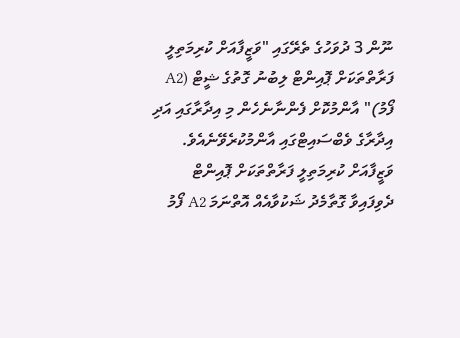ނޫން 3 ދުވަހުގެ ތެރޭގައި "ވަޒީފާއަށް ކުރިމަތިލީ ފަރާތްތަކަށް ޕޮއިންޓް ލިބުނު ގޮތުގެ ޝީޓް (A2 ފޯމު)" އާންމުކޮށް ފެންނާނެހެން މި އިދާރާގައި އަދި އިދާރާގެ ވެބްސައިޓްގައި އާންމުކުރެވޭނެއެވެ. ވަޒީފާއަށް ކުރިމަތިލީ ފަރާތްތަކަށް ޕޮއިންޓް ދެވިފައިވާ ގޮތާމެދު ޝަކުވާއެއް އޮތްނަމަ A2 ފޯމު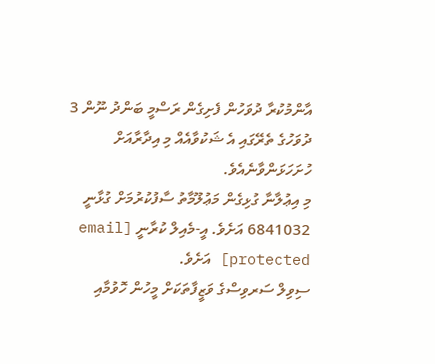އާންމުކުރާ ދުވަހުން ފެށިގެން ރަސްމީ ބަންދު ނޫން 3 ދުވަހުގެ ތެރޭގައި އެ ޝަކުވާއެއް މި އިދާރާއަށް ހުށަހަޅަންވާނެއެވެ.
މި އިޢުލާނާ ގުޅިގެން މަޢުލޫމާތު ސާފުކުރުމަށް ގުޅާނީ 6841032 އަށެވެ. އީ-މެއިލް ކުރާނީ [email protected] އަށެވެ.
ސިވިލް ސަރވިސްގެ ވަޒީފާތަކަށް މީހުން ހޮވުމާއި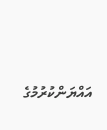އައްޔަންކުރުމުގެ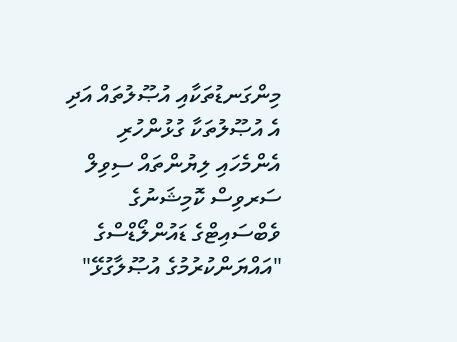މިންގަނޑުތަކާއި އުޞޫލުތައް އަދި އެ އުޞޫލުތަކާ ގުޅުންހުރި އެންމެހައި ލިޔުންތައް ސިވިލް ސަރވިސް ކޮމިޝަނުގެ ވެބްސައިޓްގެ ޑައުންލޯޑްސްގެ "އައްޔަންކުރުމުގެ އުޞޫލާގުޅޭ"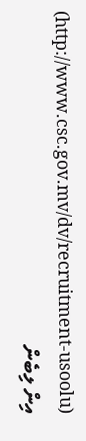(http://www.csc.gov.mv/dv/recruitment-usoolu) އިން ލިބެން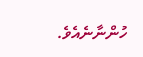ހުންނާނެއެވެ.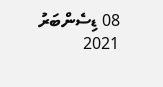08 ޑިސެންބަރު 2021